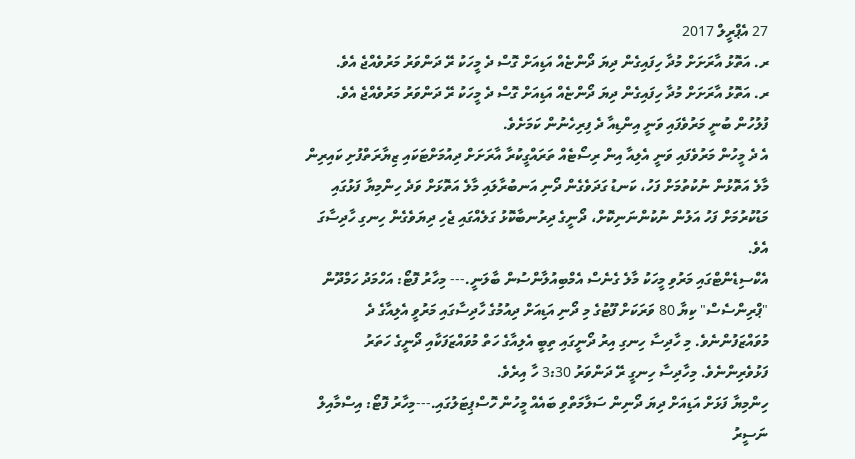27 އެޕްރީލް 2017
ރ. އަތޮޅު އާރަށަށް މުދާ ހިފައިގެން ދިޔަ ދޯންޏެއް އަޑިއަށް ގޮސް ދެ މީހަކު ރޭ ދަންވަރު މަރުވެއްޖެ އެވެ.
ރ. އަތޮޅު އާރަށަށް މުދާ ހިފައިގެން ދިޔަ ދޯންޏެއް އަޑިއަށް ގޮސް ދެ މީހަކު ރޭ ދަންވަރު މަރުވެއްޖެ އެވެ.
ފުލުހުން ބުނީ މަރުވެފައި ވަނީ އިންޑިއާ ދެ ފިރިހެނުން ކަމަށެވެ.
އެ ދެ މީހުން މަރުވެފައި ވަނީ އެލިއާ އިން ރިސޯޓެއް ތަރައްގީކުރާ އާރަށަށް ދިއުމަށްޓަކައި ޒިޔާރަތްފުށި ކައިރިން މާލެ އަތޮޅުން ނުކުތުމަށް ފަހު، ކަނޑު ގަދަވެގެން ދޯނި އަނބުރާލައި މާލެ އަތޮޅަށް ވަދެ ހިންމިޔާ ފަޅުގައި މަޑުކުރުމަށް ފަހު އަލުން ނުކުންނަނިކޮށް، ދޯނީގެ ދިރުނބާކޮޅު ގަލެއްގައި ޖެހި ދިޔަވެގެން ހިނގި ހާދިސާގަ އެވެ.
އެކްސިޑެންޓްގައި މަރުވި މީހަކު މާލެ ގެނެސް އެމްބިއުލާންސުން ބާލަނީ.--- މިހާރު ފޮޓޯ: އަހްމަދު ހަމްދޫން
"ޕްރިންސެސް" ކިޔާ 80 ވަރަކަށް ފޫޓުގެ މި ދޯނި އަޑިއަށް ދިއުމުގެ ހާދިސާގައި މަރުވީ އެލިއާގެ ދެ މުވައްޒަފުންނެވެ. މި ހާދިސާ ހިނގި އިރު ދޯނީގައި ތިބީ އެލިއާގެ ހަތް މުވައްޒަފަކާއި ދޯނީގެ ހަތަރު ފަޅުވެރިންނެވެ. މިހާދިސާ ހިނގީ ރޭ ދަންވަރު 3:30 ހާ އިރެވެ.
ހިންމިޔާ ފަޅަށް އަޑިއަށް ދިޔަ ދޯނިން ސަލާމަތްވި ބައެއް މީހުން ހޮސްޕިޓަލުގައި.---މިހާރު ފޮޓޯ: އިސްމާއިލް ނަސީރު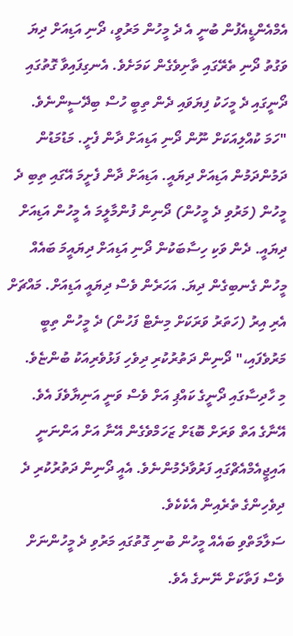އެމްއެންޑީއެފުން ބުނީ އެ ދެ މީހުން މަރުވީ، ދޯނި އަޑިއަށް ދިޔަ ވަގުތު ދޯނި ތެރޭގައި ތާށިވެގެން ކަމަށެވެ. އެނގިފައިވާ ގޮތުގައި ދޯނީގައި ދެ މީހަކު ފިޔަވައި ދެން ތިބީ ހުސް ބިދޭސީންނެވެ.
"ހަމަ ކުއްލިއަކަށް ނޫން ދޯނި އަޑިއަށް ދާން ފެށީ. މަޑުމަޑުން ދަމުންދަމުން އަޑިއަށް ދިޔައީ. އަޑިއަށް ދާން ފެށީމަ އޭގައި ތިބި ދެ މީހުން (މަރުވި ދެ މީހުން) ދޯނިން ފުންމާލީމަ އެ މީހުން އަޑިއަށް ދިޔައީ. ދެން ވަކި ހިސާބަކުން ދޯނި އަޑިއަށް ދިޔައީމަ ބައެއް މީހުން ގެނބިގެން ދިޔަ. އަހަރެން ވެސް ދިޔައީ އަޑިއަށް. މައްޗަށް އެރި އިރު (ހަތަރު ވަރަކަށް މިނެޓް ފަހުން) ދެ މީހުން ތިބީ މަރުވެފައި،" ދޯނިން ދަތުރުކުރި ދިވެހި ފަޅުވެރިއަކު ބުންޏެވެ.
މި ހާދިސާގައި ދޯނީގެ ކައްޕި އަށް ވެސް ވަނީ އަނިޔާވެފަ އެވެ. އޭނާގެ އަތް ވަރަށް ބޮޑަށް ޒަހަމްވެގެން އޭނާ އަށް އަންނަނީ އައިޖީއެމްއެޗްގައި ފަރުވާދެމުންނެވެ. އެއީ ދޯނިން ދަތުރުކުރި ދެ ދިވެހިންގެ ތެރެއިން އެކެކެވެ.
ސަލާމަތްވި ބައެއް މީހުން ބުނި ގޮތުގައި މަރުވި ދެ މީހުންނަށް ވެސް ފަތާކަށް ނޭނގެ އެވެ.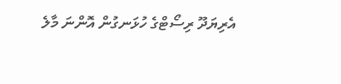އެރިޔަދޫ ރިސޯޓްގެ ހުޅަނގުން އޮންނަ މާލެ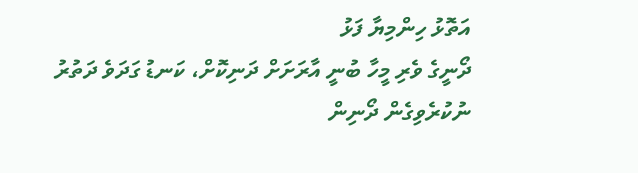އަތޮޅު ހިންމިޔާ ފަޅު
ދޯނީގެ ވެރި މީހާ ބުނީ އާރަށަށް ދަނިކޮށް، ކަނޑު ގަދަވެ ދަތުރު ނުކުރެވިގެން ދޯނިން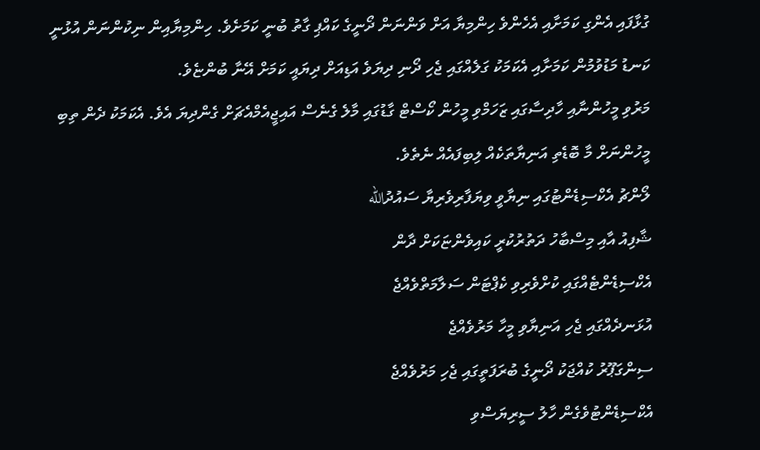ގުޅާފައި އެންގި ކަމަށާއި އެހެންވެ ހިންމިޔާ އަށް ވަންނަން ދޯނީގެ ކައްޕި ގާތު ބުނީ ކަމަށެވެ. ހިންމިޔާއިން ނިކުންނަން އުޅުނީ ކަނޑު މަޑުވުމުން ކަމަށާއި އެކަމަކު ގަލެއްގައި ޖެހި ދޯނި ދިޔަވެ އަޑިއަށް ދިޔައީ ކަމަށް އޭނާ ބުންޏެވެ.
މަރުވި މީހުންނާއި ހާދިސާގައި ޒަހަމްވި މީހުން ކޯސްޓް ގާޑުގައި މާލެ ގެނެސް އައިޖީއެމްއެޗަށް ގެންދިޔަ އެވެ. އެކަމަކު ދެން ތިބި މީހުންނަށް މާ ބޮޑެތި އަނިޔާތަކެއް ލިބިފައެއް ނެތެވެ.
ލޯންޗު އެކްސިޑެންޓުގައި ނިޔާވީ ވިޔަފާރިވެރިޔާ ސައުދުالله
ޝާފިއު އާއި މިސްބާހު ދަތުރުކުރީ ކައިވެންޏަކަށް ދާން
އެކްސިޑެންޓެއްގައި ކުށްވެރިވި ކެޕްޓަން ސަލާމަތްވެއްޖެ
އުޅަނދެއްގައި ޖެހި އަނިޔާވި މީހާ މަރުވެއްޖެ
ސިންގަޕޫރު ކުއްޖަކު ދޯނީގެ ބުރަފަތީގައި ޖެހި މަރުވެއްޖެ
އެކްސިޑެންޓުވެގެން ހާލު ސީރިޔަސްވި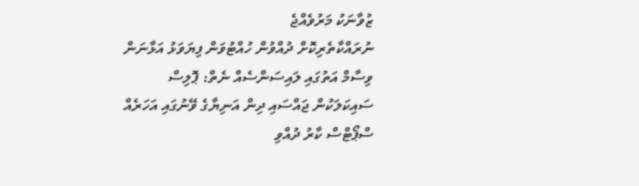ޒުވާނަކު މަރުވެއްޖެ
ނުރައްކާތެރިކޮށް ދުއްވުން ހުއްޓުވަން ފިޔަވަޅު އަޅާނަން
ވިސާމް އަތުގައި ލައިސަންސެއް ނެތް: ޕޮލިސް
ސައިކަލަކުން ޖައްސައި ދިން އަނިޔާގެ ވޭނުގައި އަހަރެއް
ސްޕޯޓްސް ކާރު ދުއްވި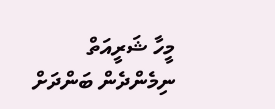މީހާ ޝަރީއަތް ނިމެންދެން ބަންދަށް